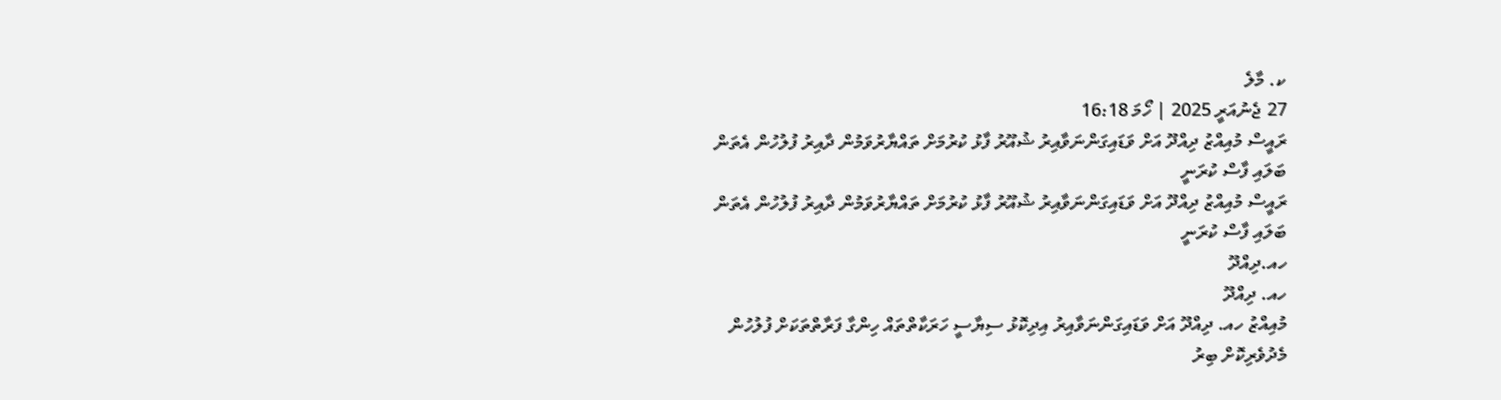ކ. މާލެ
27 ޖެނުއަރީ 2025 | ހޯމަ 16:18
ރައީސް މުއިއްޒު ދިއްދޫ އަށް ވަޑައިގަންނަވާއިރު ޝުއޫރު ފާޅު ކުރުމަށް ތައްޔާރުވަމުން ދާއިރު ފުލުހުން އެތަން ބަލައި ފާސް ކުރަނީ
ރައީސް މުއިއްޒު ދިއްދޫ އަށް ވަޑައިގަންނަވާއިރު ޝުއޫރު ފާޅު ކުރުމަށް ތައްޔާރުވަމުން ދާއިރު ފުލުހުން އެތަން ބަލައި ފާސް ކުރަނީ
ހއ.ދިއްދޫ
ހއ. ދިއްދޫ
މުއިއްޒު ހއ. ދިއްދޫ އަށް ވަޑައިގަންނަވާއިރު އިދިކޮޅު ސިޔާސީ ހަރަކާތްތައް ހިންގާ ފަރާތްތަކަށް ފުލުހުން މެދުވެރިކޮށް ބިރު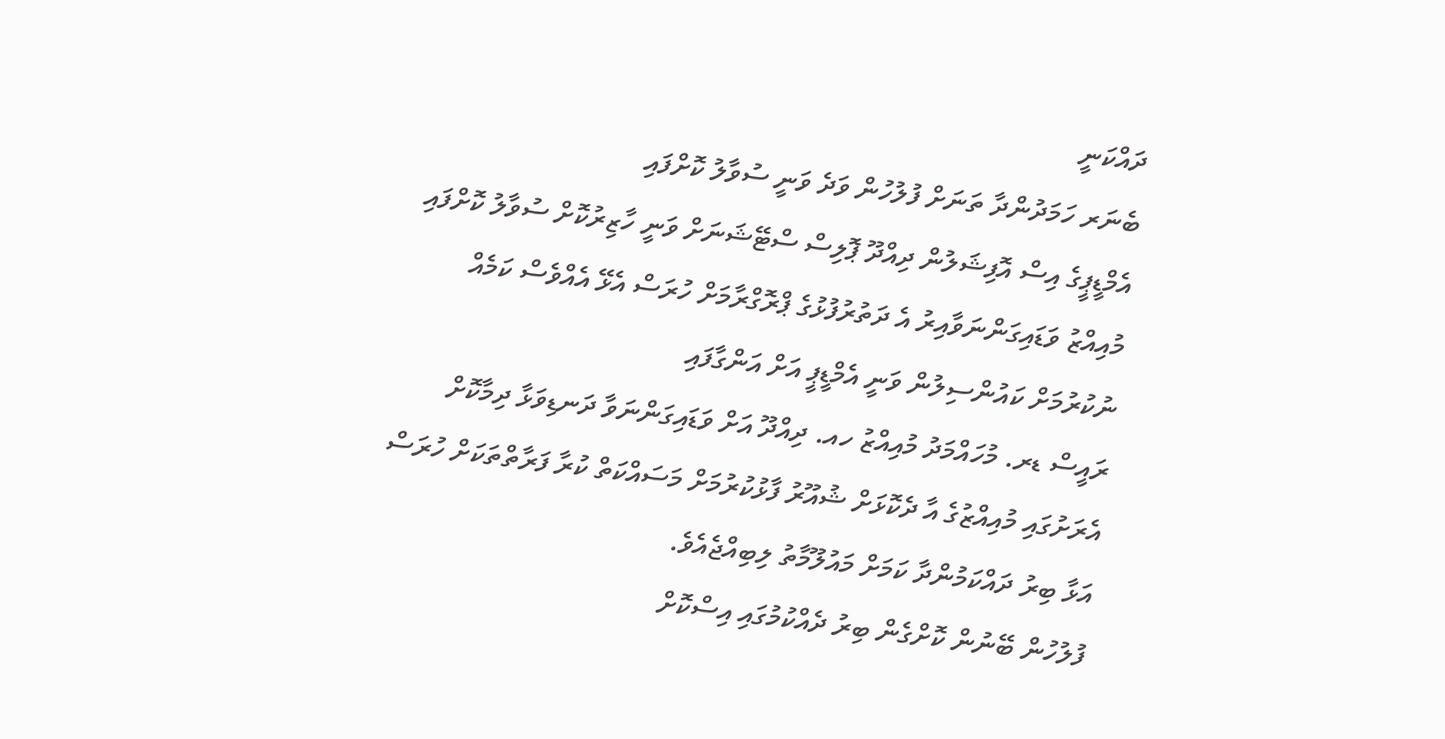ދައްކަނީ
ބެނަރ ހަމަދުންދާ ތަނަށް ފުލުހުން ވަދެ ވަނީ ސުވާލު ކޮށްފައި
އެމްޑީޕީގެ އިސް އޮފިޝަލުން ދިއްދޫ ޕޮލިސް ސްޓޭޝަނަށް ވަނީ ހާޒިރުކޮށް ސުވާލު ކޮށްފައި
މުއިއްޒު ވަޑައިގަންނަވާއިރު އެ ދަތުރުފުޅުގެ ޕްރޮގްރާމަށް ހުރަސް އެޅޭ އެއްވެސް ކަމެއް ނުކުރުމަށް ކައުންސިލުން ވަނީ އެމްޑީޕީ އަށް އަންގާފައި
ރައީސް ޑރ. މުހައްމަދު މުއިއްޒު ހއ. ދިއްދޫ އަށް ވަޑައިގަންނަވާ ދަނޑިވަޅާ ދިމާކޮށް އެރަށުގައި މުއިއްޒުގެ އާ ދެކޮޅަށް ޝުއޫރު ފާޅުކުރުމަށް މަސައްކަތް ކުރާ ފަރާތްތަކަށް ހުރަސް އަޅާ ބިރު ދައްކަމުންދާ ކަމަށް މައުލޫމާތު ލިބިއްޖެއެވެ.
ފުލުހުން ބޭނުން ކޮށްގެން ބިރު ދެއްކުމުގައި އިސްކޮށް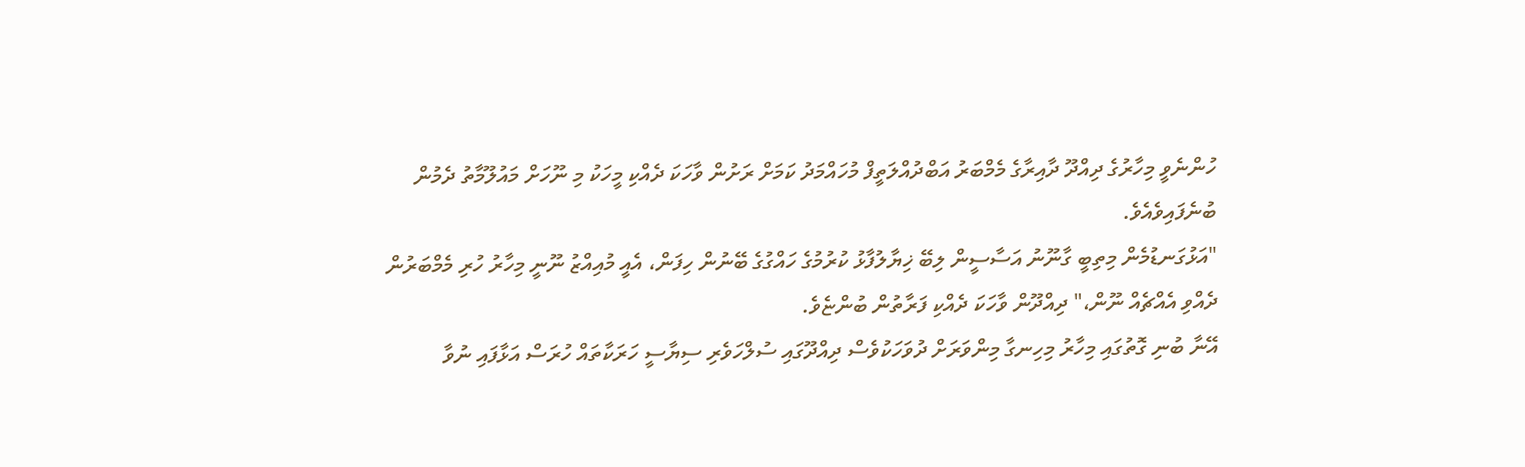ހުންނެވީ މިހާރުގެ ދިއްދޫ ދާއިރާގެ މެމްބަރު އަބްދުއްލަތީފް މުހައްމަދު ކަމަށް ރަށުން ވާހަކަ ދެއްކި މީހަކު މި ނޫހަށް މައުލޫމާތު ދެމުން ބުނެފައިވެއެވެ.
"އަޅުގަނޑުމެން މިތިބީ ގާނޫނު އަސާސީން ލިބޭ ޚިޔާލުފާޅު ކުރުމުގެ ހައްގުގެ ބޭނުން ހިފަން، އެއީ މުއިއްޒު ނޫނީ މިހާރު ހުރި މެމްބަރުން ދެއްވި އެއްޗެއް ނޫން،" ދިއްދޫން ވާހަކަ ދެއްކި ފަރާތުން ބުންޏެވެ.
އޭނާ ބުނި ގޮތުގައި މިހާރު މިހިނގާ މިންވަރަށް ދުވަހަކުވެސް ދިއްދޫގައި ސުލްހަވެރި ސިޔާސީ ހަރަކާތައް ހުރަސް އަޅާފައި ނުވާ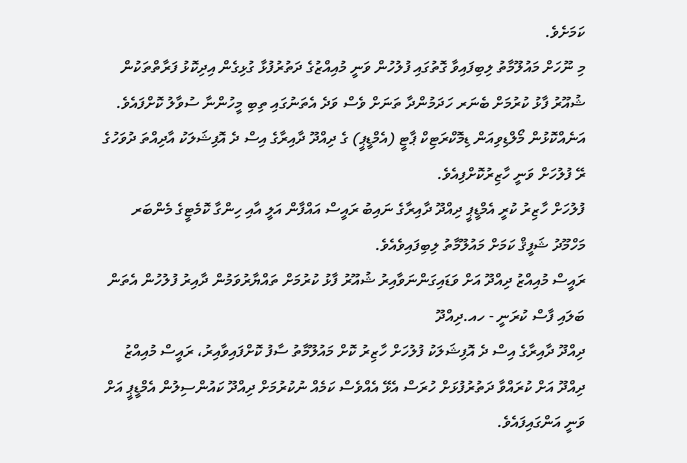ކަމަށެވެ.
މި ނޫހަށް މައުލޫމާތު ލިބިފައިވާ ގޮތުގައި ފުލުހުން ވަނީ މުއިއްޒުގެ ދަތުރުފުޅާ ގުޅިގެން އިދިކޮޅު ފަރާތްތަކުން ޝުއޫރު ފާޅު ކުރުމަށް ބެނަރ ހަދަމުންދާ ތަނަށް ވެސް ވަދެ އެތަނުގައި ތިބި މީހުންނާ ސުވާލު ކޮށްފައެވެ.
އަނެއްކޮޅުން މޯލްޑިވިއަން ޑިމޮކްރަޓިކް ޕާޓީ (އެމްޑީޕީ) ގެ ދިއްދޫ ދާއިރާގެ އިސް ދެ އޮފިޝަލަކު އާދިއްތަ ދުވަހުގެ ރޭ ފުލުހަށް ވަނީ ހާޒިރުކޮށްފިއެވެ.
ފުލުހަށް ހާޒިރު ކުރީ އެމްޑީޕީ ދިއްދޫ ދާއިރާގެ ނައިބު ރައީސް އައްފާން އަލީ އާއި ހިންގާ ކޮމެޓީގެ މެންބަރ މަހްމޫދު ޝަފީޤް ކަމަށް މައުލޫމާތު ލިބިފައިވެއެވެ.
ރައީސް މުއިއްޒު ދިއްދޫ އަށް ވަޑައިގަންނަވާއިރު ޝުއޫރު ފާޅު ކުރުމަށް ތައްޔާރުވަމުން ދާއިރު ފުލުހުން އެތަން ބަލައި ފާސް ކުރަނީ - ހއ.ދިއްދޫ
ދިއްދޫ ދާއިރާގެ އިސް ދެ އޮފިޝަލަކު ފުލުހަށް ހާޒިރު ކޮށް މައުލޫމާތު ސާފު ކޮށްފައިވާއިރު، ރައީސް މުއިއްޒު ދިއްދޫ އަށް ކުރައްވާ ދަތުރުފުޅަށް ހުރަސް އެޅޭ އެއްވެސް ކަމެއް ނުކުރުމަށް ދިއްދޫ ކައުންސިލުން އެމްޑީޕީ އަށް ވަނީ އަންގައިފައެވެ.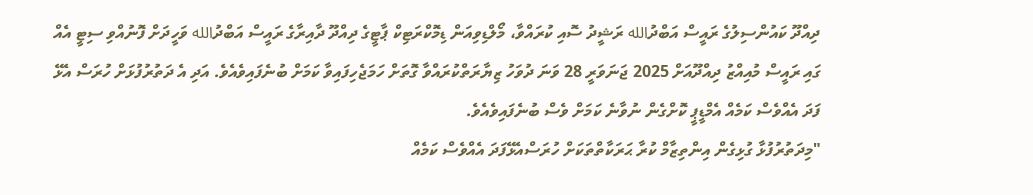ދިއްދޫ ކައުންސިލުގެ ރައީސް އަބްދުالله ރަޝީދު ސޮއި ކުރައްވާ، މޯލްޑިވިއަން ޑިމޮކްރަޓިކް ޕާޓީގެ ދިއްދޫ ދާއިރާގެ ރައީސް އަބްދުالله ވަހީދަށް ފޮނުއްވި ސިޓީ އެއް ގައި ރައީސް މުއިއްޒު ދިއްދޫއަށް 2025 ޖަނަވަރީ 28 ވަނަ ދުވަހު ޒިޔާރަތްކުރައްވާ ގޮތަށް ހަމަޖެހިފައިވާ ކަމަށް ބުނެފައިވެއެވެ. އަދި އެ ދަތުރުފުޅަށް ހުރަސް އެޅޭ ފަދަ އެއްވެސް ކަމެއް އެމްޑީޕީ ކޮށްގެން ނުވާނެ ކަމަށް ވެސް ބުނެފައިވެއެވެ.
"މިދަތުރުފުޅާ ގުޅިގެން އިންތިޒާމް ކުރާ ޙަރަކާތްތަކަށް ހުރަސްއެޅޭފަދަ އެއްވެސް ކަމެއް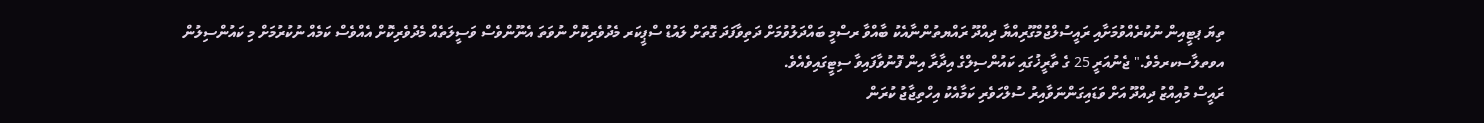ތިޔަ ޕޓީއިން ނުކުރެއްވުމަށާއި ރައީސުލްޖުމްގޫރިއްޔާ ދިއްދޫ ރައްޔތުންނާއެކު ބާއްވާ ރސްމީ ބައްދަލުވުމަށް ދަތިވާފަދަ ގޮތަށް ލައުޑް ސްޕީކަރ މެދުވެރިކޮށް ނުވަތަ އެނޫންވެސް ވަސީލަތެއް މެދުވެރިކޮށް އެއްވެސް ކަމެއް ނުކުރުމަށް މި ކައުންސިލުން އވތލާސކރމެވެ." ޖެނުއަރީ 25 ގެ ތާރީޚުގައި ކައުންސިލްގެ އިދާރާ އިން ފޮނުވާފައިވާ ސިޓީގައިވެއެވެ.
ރައީސް މުއިއްޒު ދިއްދޫ އަށް ވަޑައިގަންނަވާއިރު ސުލްހަވެރި ކަމާއެކު އިހްތިޖާޖު ކުރަން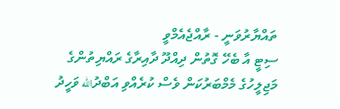ތައްޔާރުވަނީ - ރާއްޖެއެމްވީ
ސިޓީ އާ ބެހޭ ގޮތުން ދިއްދޫ ދާއިރާގެ ރައްޔިތުންގެ މަޖިލީހުގެ މެމްބަރުކަން ވެސް ކުރެއްވި އަބްދުالله ވަހީދު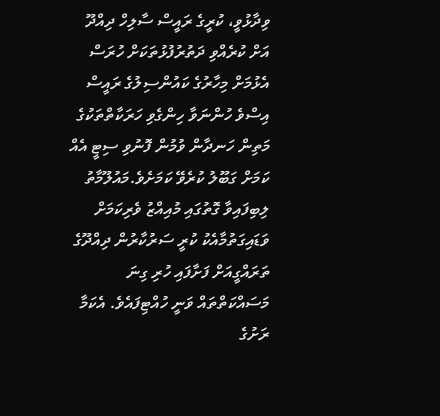ވިދާޅުވީ، ކުރީގެ ރައީސް ސާލިހް ދިއްދޫ އަށް ކުރެއްވި ދަތުރުފުޅުތަކަށް ހުރަސް އެޅުމަށް މިހާރުގެ ކައުންސިލުގެ ރައީސް އިސްވެ ހުންނަވާ ހިންގެވި ހަރަކާތްތަކުގެ މަތިން ހަނދާން ވުމުން ފޮނުވި ސިޓީ އެއް ކަމަށް ގަބޫލު ކުރެވޭ ކަމަށެވެ.މައުލޫމާތު ލިބިފައިވާ ގޮތުގައި މުއިއްޒު ވެރިކަމަށް ވަޑައިގަތުމާއެކު ކުރީ ސަރުކާރުން ދިއްދޫގެ ތަރައްގީއަށް ފަށާފައި ހުރި ގިނަ މަސައްކަތްތައް ވަނީ ހުއްޓިފައެވެ. އެކަމާ ރަށުގެ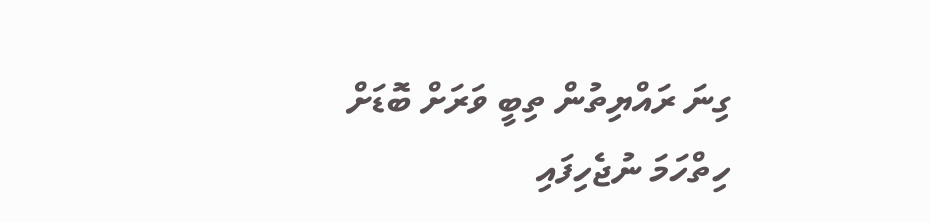ގިނަ ރައްޔިތުން ތިބީ ވަރަށް ބޮޑަށް ހިތްހަމަ ނުޖެހިފައި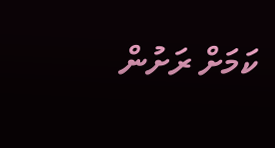ކަމަށް ރަށުން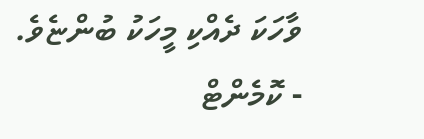ވާހަކަ ދެއްކި މީހަކު ބުންޏެވެ.
- ކޮމެންޓް